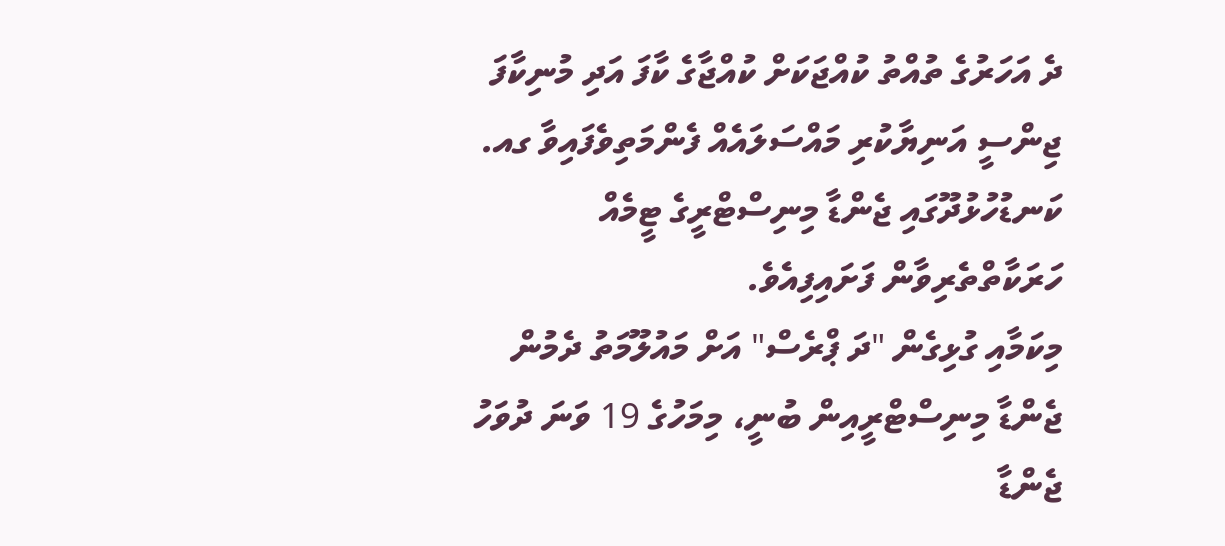ދެ އަހަރުގެ ތުއްތު ކުއްޖަކަށް ކުއްޖާގެ ކާފަ އަދި މުނިކާފަ ޖިންސީ އަނިޔާކުރި މައްސަލައެއް ފެންމަތިވެފައިވާ ގއ. ކަނޑުހުޅުދޫގައި ޖެންޑާ މިނިސްޓްރީގެ ޓީމެއް ހަރަކާތްތެރިވާން ފަށައިފިއެވެ.
މިކަމާއި ގުޅިގެން "ދަ ޕްރެސް" އަށް މައުލޫމަތު ދެމުން ޖެންޑާ މިނިސްޓްރީއިން ބުނީ، މިމަހުގެ 19 ވަނަ ދުވަހު ޖެންޑާ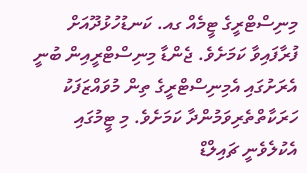މިނިސްޓްރީގެ ޓީމެއް ގއ. ކަނޑުހުޅުދޫއަށް ފުރާފައިވާ ކަމަށެވެ. ޖެންޑާ މިނިސްޓްރީއިން ބުނީ އެރަށުގައި އެމިނިސްޓްރީގެ ތިން މުވައްޒަފަކު ހަރަކާތްތެރިވަމުންދާ ކަމަށެވެ. މި ޓީމުގައި އެކުލެވެނީ ޗައިލްޑް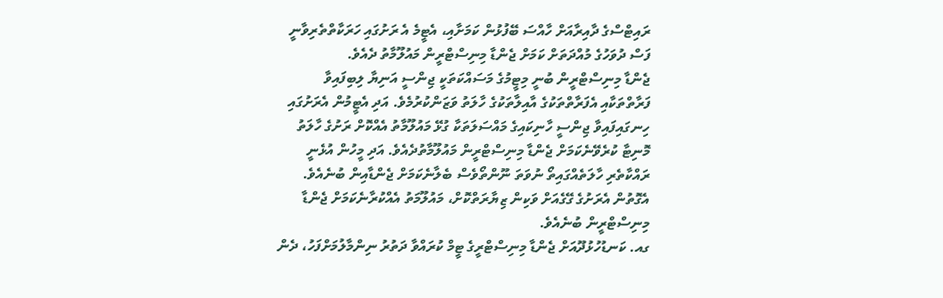ރައިޓްސްގެ ދާއިރާއަށް ހާއްސަ ބޭފުޅުން ކަމަށާއި، އެޓީމެ އެ ރަށުގައި ހަރަކާތްތެރިވާނީ ފަސް ދުވަހުގެ މުއްދަތަށް ކަމަށް ޖެންޑާ މިނިސްޓްރީން މައުލޫމާތު ދެއެވެ.
ޖެންޑާ މިނިސްޓްރީން ބުނީ މިޓީމުގެ މަސައްކަތަކީ ޖިންސީ އަނިޔާ ލިބިފައިވާ ފަރާތްތަކާއި އެފަރާތްތަކުގެ އާއިލާތަކުގެ ހާލަތު ވަޒަންކުރުމެވެ. އަދި އެޓީމުން އެރަށުގައި ހިނގައިފައިވާ ޖިންސީ ހާނިކައިގެ މައްސަލަތަކާ ގުޅޭ މައުލޫމާތު އެއްކޮށް ރަށުގެ ހާލަތު މޮނިޓާ ކުރެވޭނެކަމަށް ޖެންޑާ މިނިސްޓްރީން މައުލޫމާތުދެއެވެ. އަދި މީހުން އުޅެނީ ރައްކާތެރި ހާލަތެއްގައިތޯ ނުވަތަ ނޫންތޯވެސް ބެލާނެކަމަށް ޖެންޑާއިން ބުނެއެވެ. އެގޮތުން އެރަށުގެ ގޭގެއަށް ވަކިން ޒިޔާރަތްކޮށް، މައުލޫމަތު އެއްކުރާނެކަމަށް ޖެންޑާ މިނިސްޓްރީން ބުނެއެވެ.
ގއ. ކަނޑުހުޅުދޫއަށް ޖެންޑާ މިނިސްޓްރީގެ ޓީމް ކުރައްވާ ދަތުރު ނިންމާލުމަށްފަހު، ދެން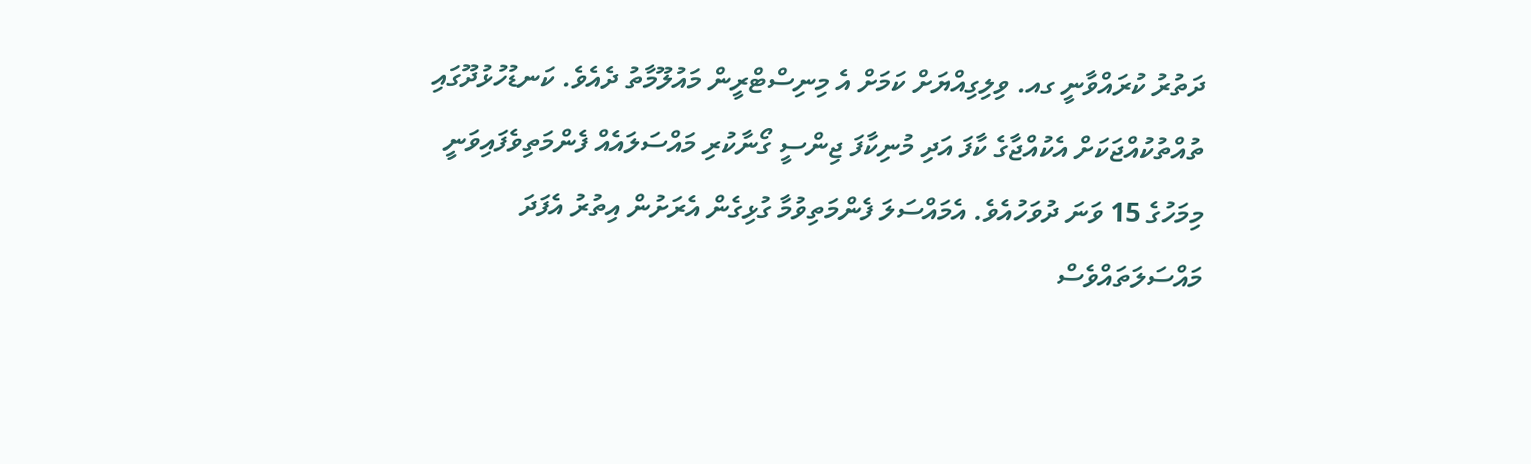ދަތުރު ކުރައްވާނީ ގއ. ވިލިގިއްޔަށް ކަމަށް އެ މިނިސްޓްރީން މައުލޫމާތު ދެއެވެ. ކަނޑުހުޅުދޫގައި ތުއްތުކުއްޖަކަށް އެކުއްޖާގެ ކާފަ އަދި މުނިކާފަ ޖިންސީ ގޯނާކުރި މައްސަލައެއް ފެންމަތިވެފައިވަނީ މިމަހުގެ 15 ވަނަ ދުވަހުއެވެ. އެމައްސަލަ ފެންމަތިވުމާ ގުޅިގެން އެރަށުން އިތުރު އެފަދަ މައްސަލަތައްވެސް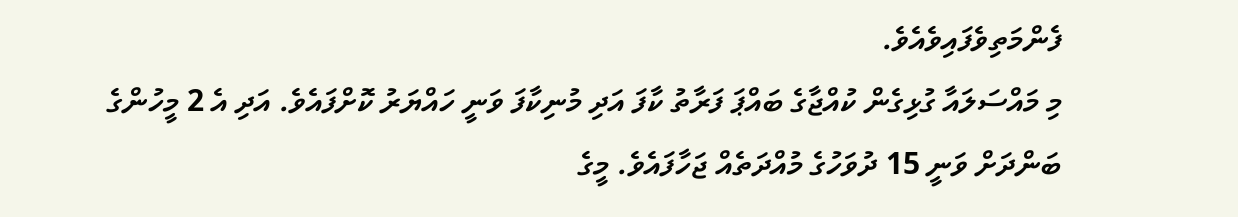ފެންމަތިވެފައިވެއެވެ.
މި މައްސަލައާ ގުޅިގެން ކުއްޖާގެ ބައްޕަ ފަރާތު ކާފަ އަދި މުނިކާފަ ވަނީ ހައްޔަރު ކޮށްފައެވެ. އަދި އެ 2 މީހުންގެ ބަންދަށް ވަނީ 15 ދުވަހުގެ މުއްދަތެއް ޖަހާފައެވެ. މީގެ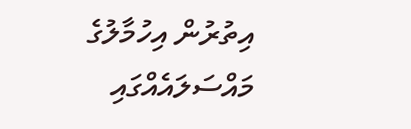އިތުރުން އިހުމާލުގެ މައްސަލައެއްގައި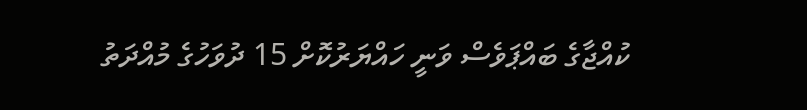ކުއްޖާގެ ބައްޕަވެސް ވަނީ ހައްޔަރުކޮށް 15 ދުވަހުގެ މުއްދަތު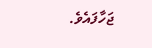ޖަހާފައެވެ.